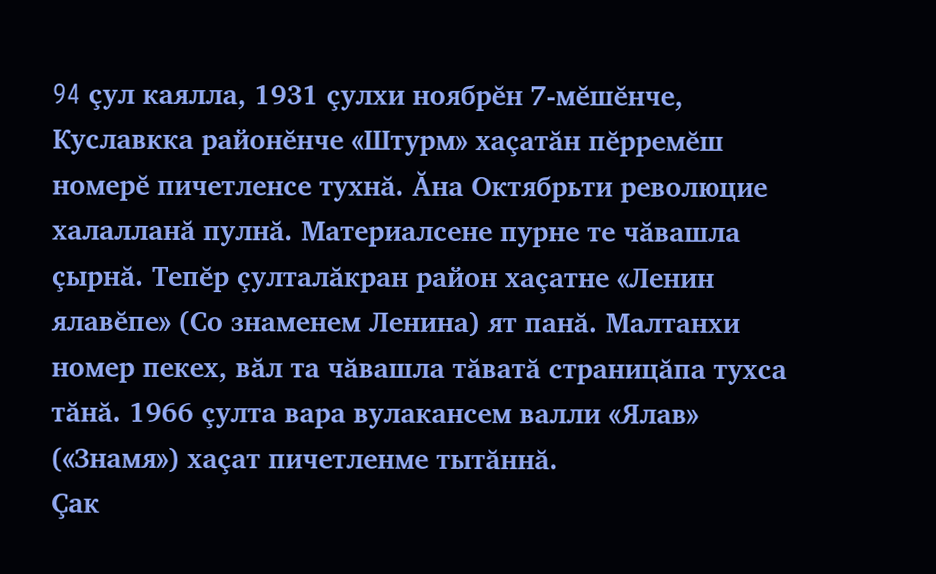94 çул каялла, 1931 çулхи ноябрĕн 7-мĕшĕнче, Куславкка районĕнче «Штурм» хаçатăн пĕрремĕш номерĕ пичетленсе тухнă. Ăна Октябрьти революцие халалланă пулнă. Материалсене пурне те чăвашла çырнă. Тепĕр çулталăкран район хаçатне «Ленин ялавĕпе» (Со знаменем Ленина) ят панă. Малтанхи номер пекех, вăл та чăвашла тăватă страницăпа тухса тăнă. 1966 çулта вара вулакансем валли «Ялав» («Знамя») хаçат пичетленме тытăннă.
Çак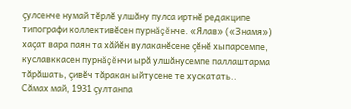çулсенче нумай тĕрлĕ улшăну пулса иртнĕ редакципе типографи коллективĕсен пурнăçĕнче. «Ялав» («Знамя») хаçат вара паян та хăйĕн вулаканĕсене çĕнĕ хыпарсемпе, куславккасен пурнăçĕнчи ырă улшăнусемпе паллаштарма тăрăшать, çивĕч тăракан ыйтусене те хускатать..
Сăмах май, 1931 çултанпа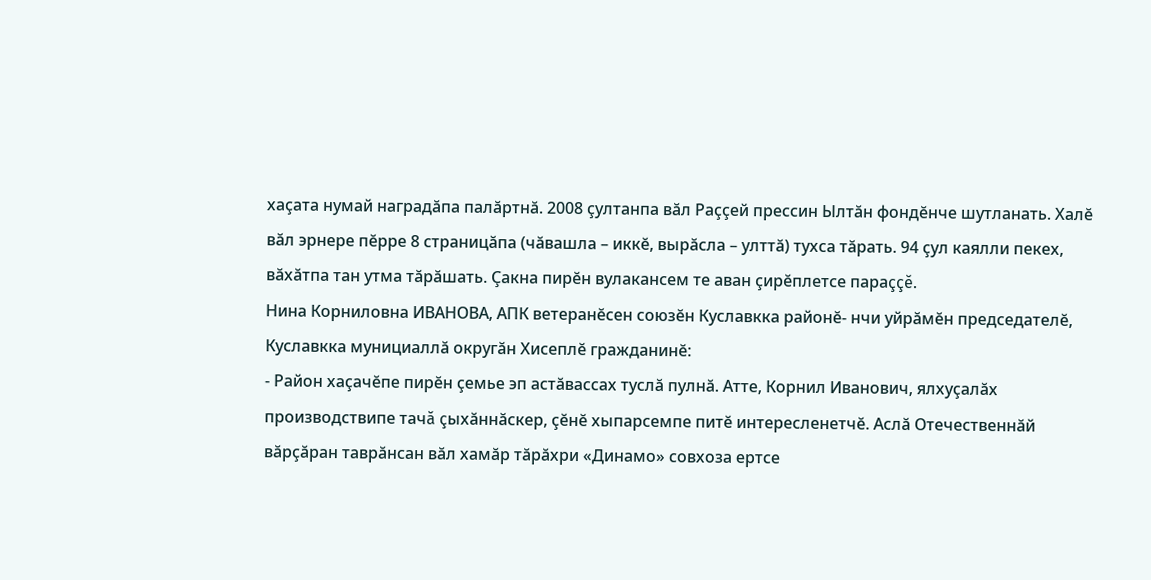хаçата нумай наградăпа палăртнă. 2008 çултанпа вăл Раççей прессин Ылтăн фондĕнче шутланать. Халĕ вăл эрнере пĕрре 8 страницăпа (чăвашла – иккĕ, вырăсла – улттă) тухса тăрать. 94 çул каялли пекех, вăхăтпа тан утма тăрăшать. Çакна пирĕн вулакансем те аван çирĕплетсе параççĕ.
Нина Корниловна ИВАНОВА, АПК ветеранĕсен союзĕн Куславкка районĕ- нчи уйрăмĕн председателĕ, Куславкка мунициаллă округăн Хисеплĕ гражданинĕ:
- Район хаçачĕпе пирĕн çемье эп астăвассах туслă пулнă. Атте, Корнил Иванович, ялхуçалăх производствипе тачă çыхăннăскер, çĕнĕ хыпарсемпе питĕ интересленетчĕ. Аслă Отечественнăй вăрçăран таврăнсан вăл хамăр тăрăхри «Динамо» совхоза ертсе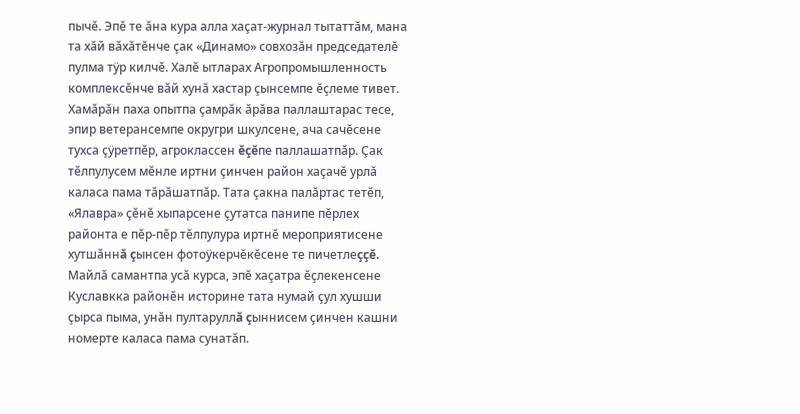пычĕ. Эпĕ те ăна кура алла хаçат-журнал тытаттăм, мана та хăй вăхăтĕнче çак «Динамо» совхозăн председателĕ пулма тÿр килчĕ. Халĕ ытларах Агропромышленность комплексĕнче вăй хунă хастар çынсемпе ĕçлеме тивет. Хамăрăн паха опытпа çамрăк ăрăва паллаштарас тесе, эпир ветерансемпе округри шкулсене, ача сачĕсене тухса çÿретпĕр, агроклассен ĕçĕпе паллашатпăр. Çак тĕлпулусем мĕнле иртни çинчен район хаçачĕ урлă каласа пама тăрăшатпăр. Тата çакна палăртас тетĕп, «Ялавра» çĕнĕ хыпарсене çутатса панипе пĕрлех районта е пĕр-пĕр тĕлпулура иртнĕ мероприятисене хутшăннă çынсен фотоÿкерчĕкĕсене те пичетлеççĕ.
Майлă самантпа усă курса, эпĕ хаçатра ĕçлекенсене Куславкка районĕн историне тата нумай çул хушши çырса пыма, унăн пултаруллă çыннисем çинчен кашни номерте каласа пама сунатăп.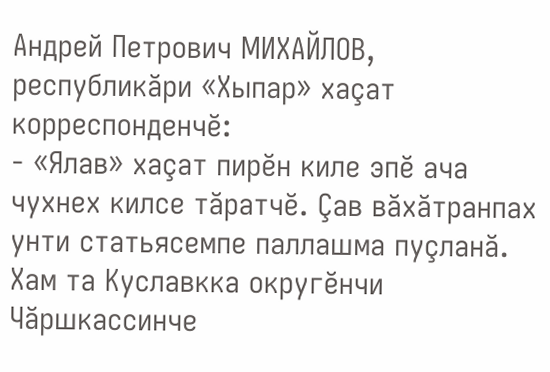Андрей Петрович МИХАЙЛОВ, республикăри «Хыпар» хаçат корреспонденчĕ:
- «Ялав» хаçат пирĕн киле эпĕ ача чухнех килсе тăратчĕ. Çав вăхăтранпах унти статьясемпе паллашма пуçланă. Хам та Куславкка округĕнчи Чăршкассинче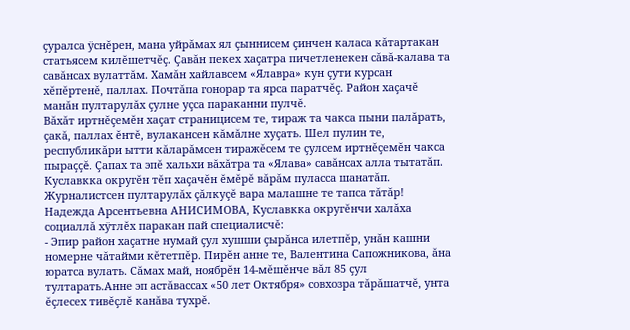çуралса ÿснĕрен, мана уйрăмах ял çыннисем çинчен каласа кăтартакан статьясем килĕшетчĕç. Çавăн пекех хаçатра пичетленекен сăвă-калава та савăнсах вулаттăм. Хамăн хайлавсем «Ялавра» кун çути курсан хĕпĕртенĕ, паллах. Почтăпа гонорар та ярса паратчĕç. Район хаçачĕ манăн пултарулăх çулне уçса параканни пулчĕ.
Вăхăт иртнĕçемĕн хаçат страницисем те, тираж та чакса пыни палăрать, çакă, паллах ĕнтĕ, вулакансен кăмăлне хуçать. Шел пулин те, республикăри ытти кăларăмсен тиражĕсем те çулсем иртнĕçемĕн чакса пыраççĕ. Çапах та эпĕ хальхи вăхăтра та «Ялава» савăнсах алла тытатăп. Куславкка округĕн тĕп хаçачĕн ĕмĕрĕ вăрăм пуласса шанатăп. Журналистсен пултарулăх çăлкуçĕ вара малашне те тапса тăтăр!
Надежда Арсентьевна АНИСИМОВА, Куславкка округĕнчи халăха социаллă хÿтлĕх паракан пай специалисчĕ:
- Эпир район хаçатне нумай çул хушши çырăнса илетпĕр, унăн кашни номерне чăтайми кĕтетпĕр. Пирĕн анне те, Валентина Сапожникова, ăна юратса вулать. Сăмах май, ноябрĕн 14-мĕшĕнче вăл 85 çул тултарать.Анне эп астăвассах «50 лет Октября» совхозра тăрăшатчĕ, унта ĕçлесех тивĕçлĕ канăва тухрĕ.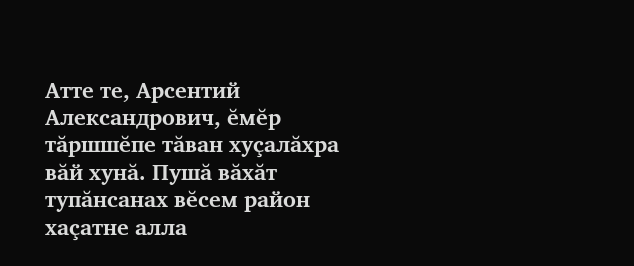Атте те, Арсентий Александрович, ĕмĕр тăршшĕпе тăван хуçалăхра вăй хунă. Пушă вăхăт тупăнсанах вĕсем район хаçатне алла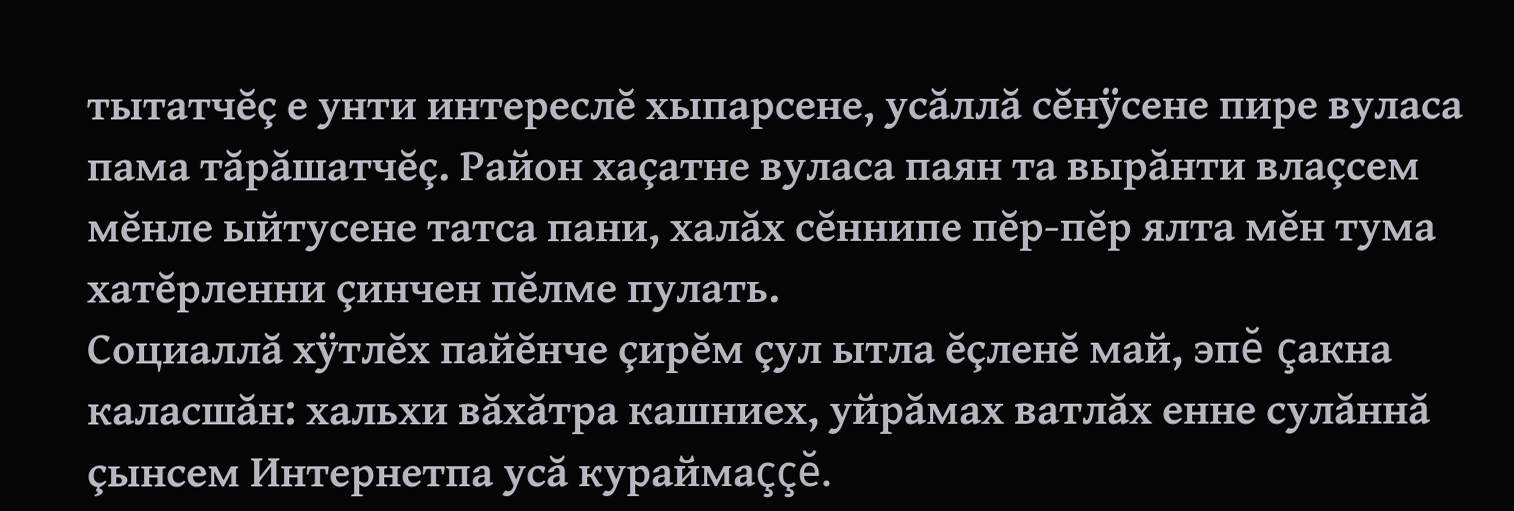тытатчĕç е унти интереслĕ хыпарсене, усăллă сĕнÿсене пире вуласа пама тăрăшатчĕç. Район хаçатне вуласа паян та вырăнти влаçсем мĕнле ыйтусене татса пани, халăх сĕннипе пĕр-пĕр ялта мĕн тума хатĕрленни çинчен пĕлме пулать.
Социаллă хÿтлĕх пайĕнче çирĕм çул ытла ĕçленĕ май, эпĕ çакна каласшăн: хальхи вăхăтра кашниех, уйрăмах ватлăх енне сулăннă çынсем Интернетпа усă кураймаççĕ.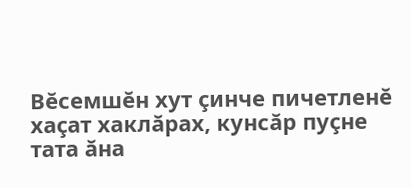Вĕсемшĕн хут çинче пичетленĕ хаçат хаклăрах, кунсăр пуçне тата ăна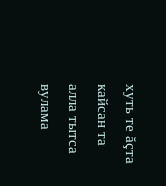хуть те ăçта кайсан та алла тытса вулама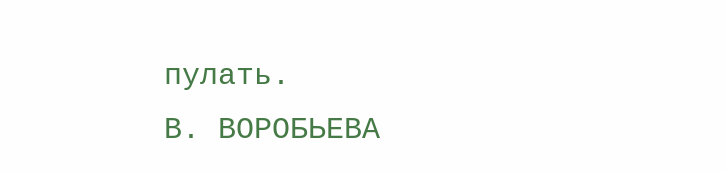пулать.
В. ВОРОБЬЕВА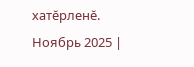хатĕрленĕ.
Ноябрь 2025 |